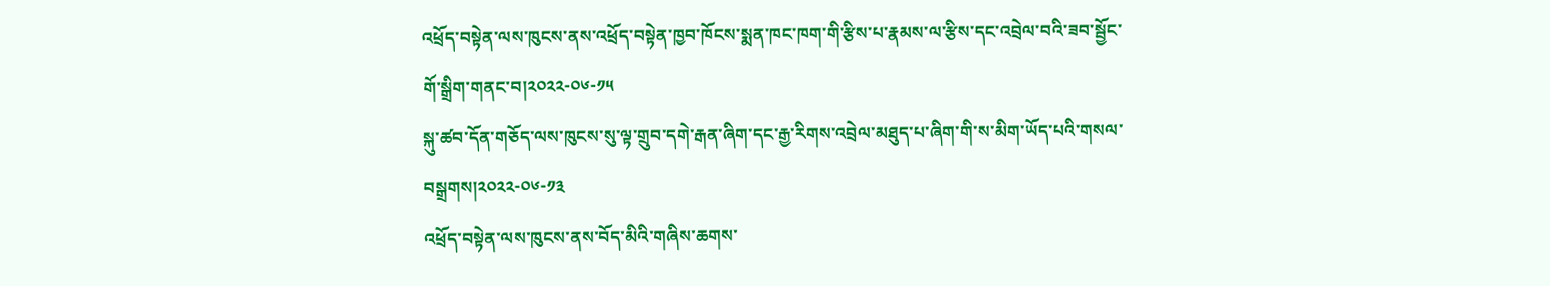འཕྲོད་བསྟེན་ལས་ཁུངས་ནས་འཕྲོད་བསྟེན་ཁྱབ་ཁོངས་སྨན་ཁང་ཁག་གི་རྩིས་པ་རྣམས་ལ་རྩིས་དང་འབྲེལ་བའི་ཟབ་སྦྱོང་གོ་སྒྲིག་གནང་བ།༢༠༢༢-༠༦-༡༥
སྐུ་ཚབ་དོན་གཅོད་ལས་ཁུངས་སུ་ལྟ་གྲུབ་དགེ་རྒན་ཞིག་དང་རྒྱ་རིགས་འབྲེལ་མཐུད་པ་ཞིག་གི་ས་མིག་ཡོད་པའི་གསལ་བསྒྲགས།༢༠༢༢-༠༦-༡༣
འཕྲོད་བསྟེན་ལས་ཁུངས་ནས་བོད་མིའི་གཞིས་ཆགས་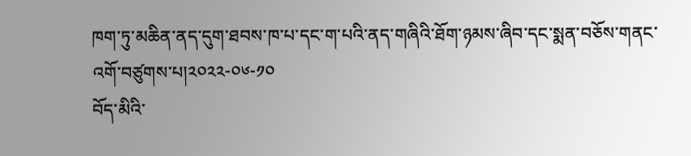ཁག་ཏུ་མཆིན་ནད་དུག་ཐབས་ཁ་པ་དང་ག་པའི་ནད་གཞིའི་ཐོག་ཉམས་ཞིབ་དང་སྨན་བཅོས་གནང་འགོ་བཙུགས་པ།༢༠༢༢-༠༦-༡༠
བོད་མིའི་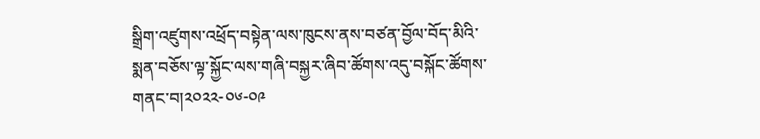སྒྲིག་འཛུགས་འཕྲོད་བསྟེན་ལས་ཁུངས་ནས་བཙན་བྱོལ་བོད་མིའི་སྨན་བཅོས་ལྟ་སྐྱོང་ལས་གཞི་བསྐྱར་ཞིབ་ཚོགས་འདུ་བསྐོང་ཚོགས་གནང་བ།༢༠༢༢-༠༦-༠༩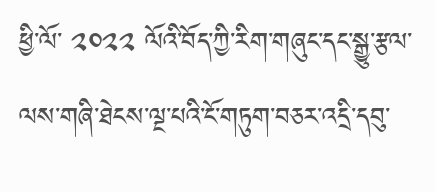ཕྱི་ལོ་ ༢༠༢༢ ལོའི་བོད་ཀྱི་རིག་གཞུང་དང་སྒྱུ་རྩལ་ལས་གཞི་ཐེངས་ལྔ་པའི་ངོ་གཏུག་བཅར་འདྲི་དབུ་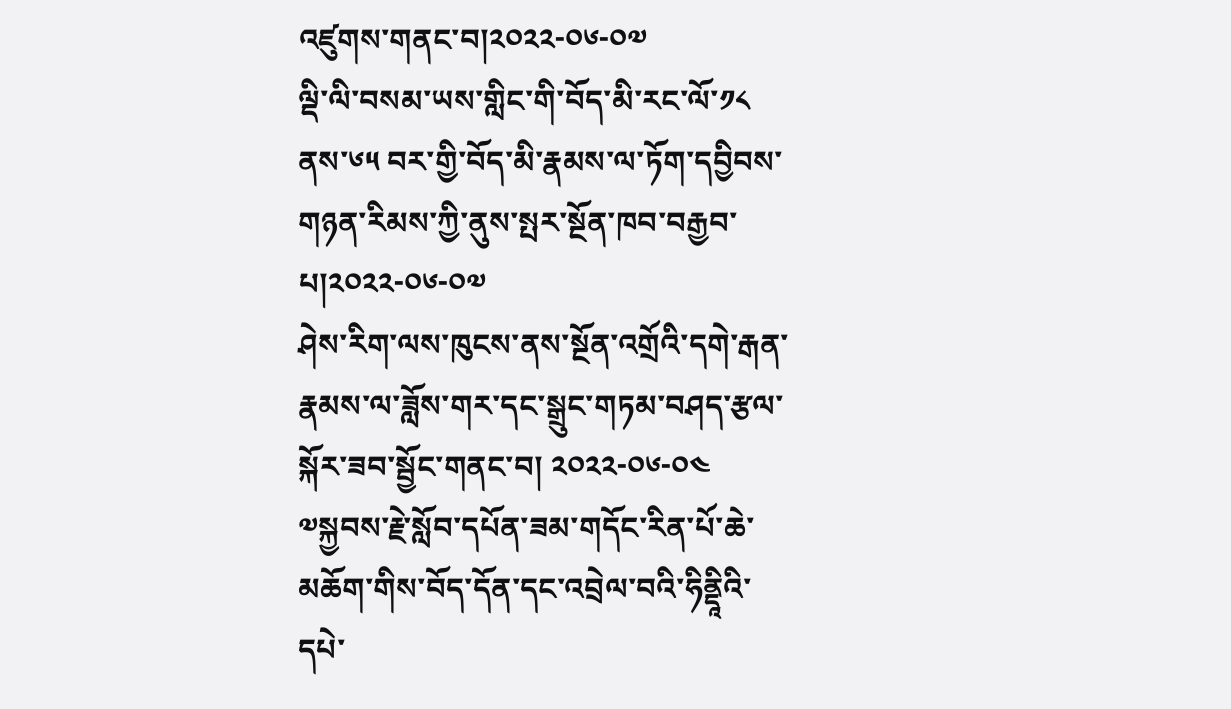འཛུགས་གནང་བ།༢༠༢༢-༠༦-༠༧
ལྡི་ལི་བསམ་ཡས་གླིང་གི་བོད་མི་རང་ལོ་༡༨ ནས་༦༥ བར་གྱི་བོད་མི་རྣམས་ལ་ཏོག་དབྱིབས་གཉན་རིམས་ཀྱི་ནུས་སྤར་སྔོན་ཁབ་བརྒྱབ་པ།༢༠༢༢-༠༦-༠༧
ཤེས་རིག་ལས་ཁུངས་ནས་སྔོན་འགྲོའི་དགེ་རྒན་རྣམས་ལ་ཟློས་གར་དང་སྒྲུང་གཏམ་བཤད་རྩལ་སྐོར་ཟབ་སྦྱོང་གནང་བ། ༢༠༢༢-༠༦-༠༤
༧སྐྱབས་རྗེ་སློབ་དཔོན་ཟམ་གདོང་རིན་པོ་ཆེ་མཆོག་གིས་བོད་དོན་དང་འབྲེལ་བའི་ཧིནྡཱིའི་དཔེ་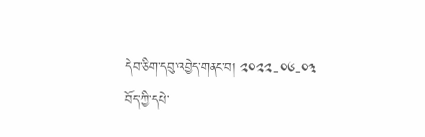དེབ་ཅིག་དབུ་འབྱེད་གནང་བ། ༢༠༢༢-༠༦-༠༣
བོད་ཀྱི་དཔེ་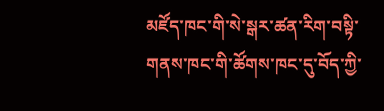མཛོད་ཁང་གི་སེ་སྒར་ཚན་རིག་བསྟི་གནས་ཁང་གི་ཚོགས་ཁང་དུ་བོད་ཀྱི་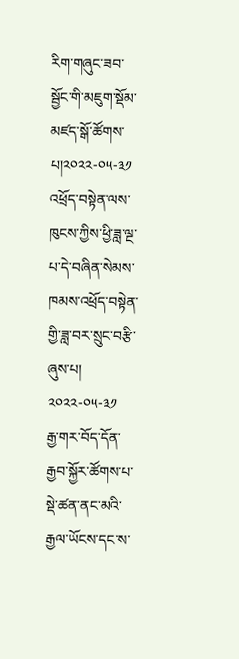རིག་གཞུང་ཟབ་སྦྱོང་གི་མཇུག་སྡོམ་མཛད་སྒོ་ཚོགས་པ།༢༠༢༢-༠༥-༣༡
འཕྲོད་བསྟེན་ལས་ཁུངས་ཀྱིས་ཕྱི་ཟླ་ལྔ་པ་དེ་བཞིན་སེམས་ཁམས་འཕྲོད་བསྟེན་གྱི་ཟླ་བར་སྲུང་བརྩི་ཞུས་པ། ༢༠༢༢-༠༥-༣༡
རྒྱ་གར་བོད་དོན་རྒྱབ་སྐྱོར་ཚོགས་པ་སྡེ་ཚན་ནང་མའི་རྒྱལ་ཡོངས་དང་ས་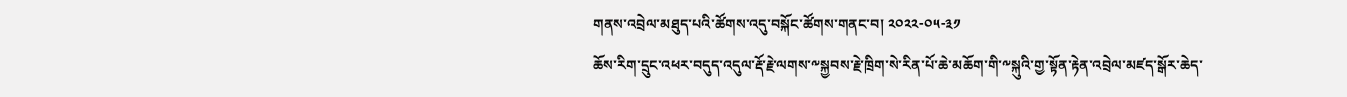གནས་འབྲེལ་མཐུད་པའི་ཚོགས་འདུ་བསྐོང་ཚོགས་གནང་བ། ༢༠༢༢-༠༥-༣༡
ཆོས་རིག་དྲུང་འཕར་བདུད་འདུལ་རྡོ་རྗེ་ལགས་༸སྐྱབས་རྗེ་ཁྲིག་སེ་རིན་པོ་ཆེ་མཆོག་གི་༸སྐུའི་གྱ་སྟོན་རྟེན་འབྲེལ་མཛད་སྒོར་ཆེད་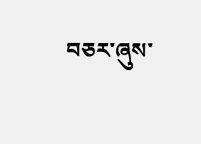བཅར་ཞུས་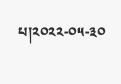པ།༢༠༢༢-༠༥-༣༠